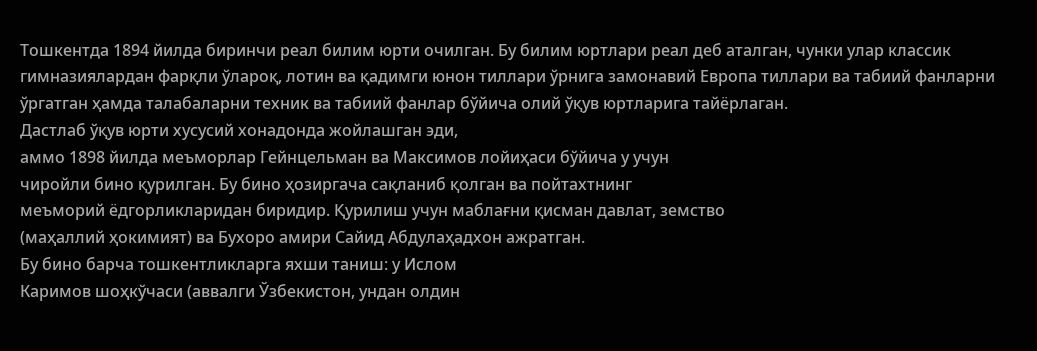Тошкентда 1894 йилда биринчи реал билим юрти очилган. Бу билим юртлари реал деб аталган, чунки улар классик гимназиялардан фарқли ўлароқ, лотин ва қадимги юнон тиллари ўрнига замонавий Европа тиллари ва табиий фанларни ўргатган ҳамда талабаларни техник ва табиий фанлар бўйича олий ўқув юртларига тайёрлаган.
Дастлаб ўқув юрти хусусий хонадонда жойлашган эди,
аммо 1898 йилда меъморлар Гейнцельман ва Максимов лойиҳаси бўйича у учун
чиройли бино қурилган. Бу бино ҳозиргача сақланиб қолган ва пойтахтнинг
меъморий ёдгорликларидан биридир. Қурилиш учун маблағни қисман давлат, земство
(маҳаллий ҳокимият) ва Бухоро амири Сайид Абдулаҳадхон ажратган.
Бу бино барча тошкентликларга яхши таниш: у Ислом
Каримов шоҳкўчаси (аввалги Ўзбекистон, ундан олдин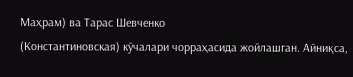Маҳрам) ва Тарас Шевченко
(Константиновская) кўчалари чорраҳасида жойлашган. Айниқса,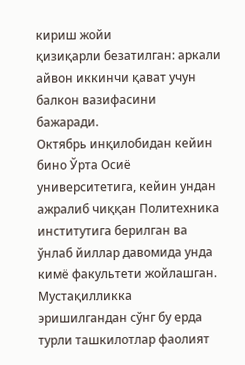кириш жойи
қизиқарли безатилган: аркали айвон иккинчи қават учун балкон вазифасини
бажаради.
Октябрь инқилобидан кейин бино Ўрта Осиё
университетига, кейин ундан ажралиб чиққан Политехника институтига берилган ва
ўнлаб йиллар давомида унда кимё факультети жойлашган. Мустақилликка
эришилгандан сўнг бу ерда турли ташкилотлар фаолият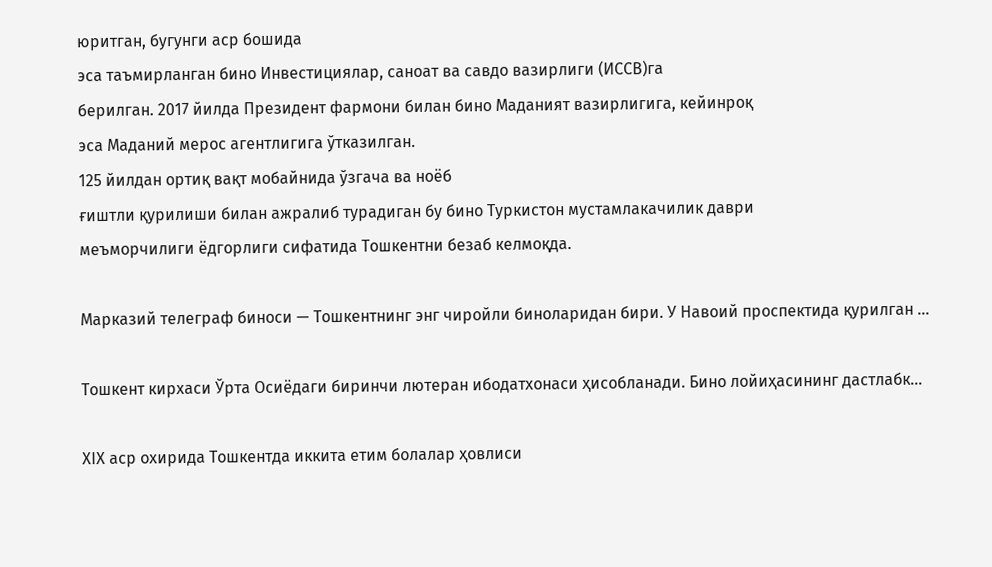юритган, бугунги аср бошида
эса таъмирланган бино Инвестициялар, саноат ва савдо вазирлиги (ИССВ)га
берилган. 2017 йилда Президент фармони билан бино Маданият вазирлигига, кейинроқ
эса Маданий мерос агентлигига ўтказилган.
125 йилдан ортиқ вақт мобайнида ўзгача ва ноёб
ғиштли қурилиши билан ажралиб турадиган бу бино Туркистон мустамлакачилик даври
меъморчилиги ёдгорлиги сифатида Тошкентни безаб келмоқда.

Марказий телеграф биноси — Тошкентнинг энг чиройли биноларидан бири. У Навоий проспектида қурилган ...

Тошкент кирхаси Ўрта Осиёдаги биринчи лютеран ибодатхонаси ҳисобланади. Бино лойиҳасининг дастлабк...

XIX аср охирида Тошкентда иккита етим болалар ҳовлиси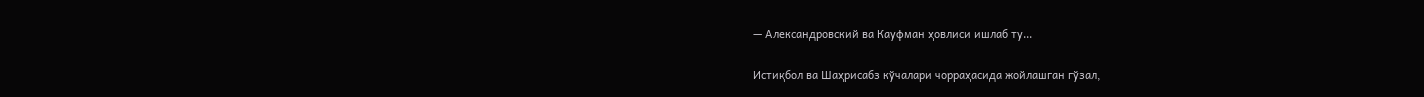— Александровский ва Кауфман ҳовлиси ишлаб ту...

Истиқбол ва Шаҳрисабз кўчалари чорраҳасида жойлашган гўзал,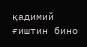қадимий ғиштин бино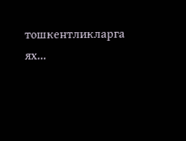тошкентликларга ях...